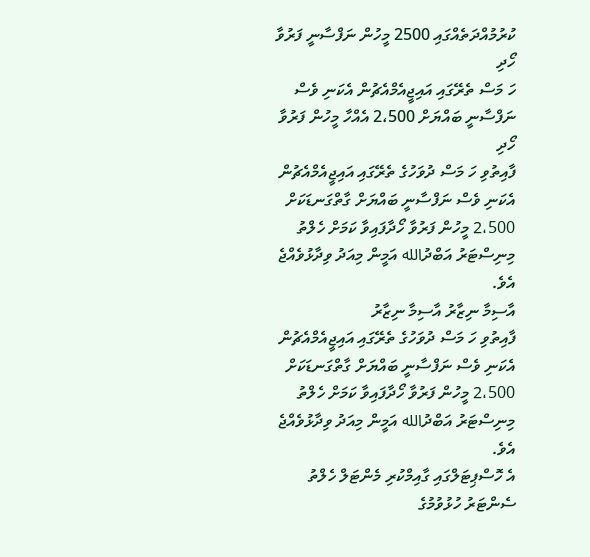ކުރުމުއްދަތެއްގައި 2500 މީހުން ނަފްސާނީ ފަރުވާ ހޯދި
ހަ މަސް ތެރޭގައި އައިޖީއެމްއެޗުން އެކަނި ވެސް ނަފްސާނީ ބައްޔަށް 2،500 އެއްހާ މީހުން ފަރުވާ ހޯދި
ފާއިތުވި ހަ މަސް ދުވަހުގެ ތެރޭގައި އައިޖީއެމްއެޗުން އެކަނި ވެސް ނަފްސާނީ ބައްޔަށް ގާތްގަނޑަކަށް 2،500 މީހުން ފަރުވާ ހޯދާފައިވާ ކަމަށް ހެލްތު މިނިސްޓަރު އަބްދުالله އަމީން މިއަދު ވިދާޅުވެއްޖެ އެވެ.
އާސިމާ ނިޒާރު އާސިމާ ނިޒާރު
ފާއިތުވި ހަ މަސް ދުވަހުގެ ތެރޭގައި އައިޖީއެމްއެޗުން އެކަނި ވެސް ނަފްސާނީ ބައްޔަށް ގާތްގަނޑަކަށް 2،500 މީހުން ފަރުވާ ހޯދާފައިވާ ކަމަށް ހެލްތު މިނިސްޓަރު އަބްދުالله އަމީން މިއަދު ވިދާޅުވެއްޖެ އެވެ.
އެ ހޮސްޕިޓަލްގައި ގާއިމްކުރި މެންޓަލް ހެލްތު ސެންޓަރު ހުޅުވުމުގެ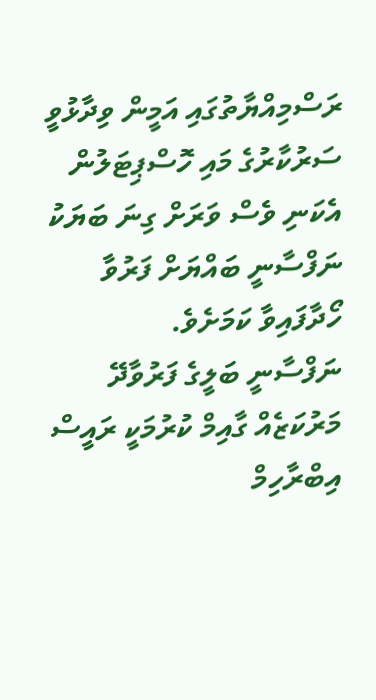ރަސްމިއްޔާތުގައި އަމީން ވިދާޅުވީ ސަރުކާރުގެ މައި ހޮސްޕިޓަލުން އެކަނި ވެސް ވަރަށް ގިނަ ބަޔަކު ނަފްސާނީ ބައްޔަށް ފަރުވާ ހޯދާފައިވާ ކަމަށެވެ.
ނަފްސާނީ ބަލީގެ ފަރުވާދޭ މަރުކަޒެއް ގާއިމް ކުރުމަކީ ރައީސް އިބްރާހިމް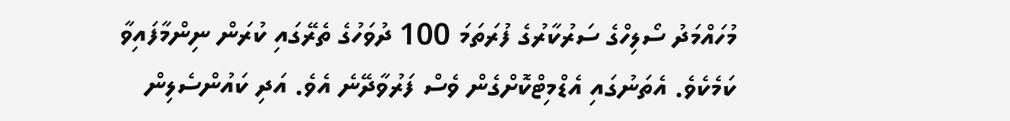މުހައްމަދު ސޯލިހްގެ ސަރުކާރުގެ ފުރަތަމަ 100 ދުވަހުގެ ތެރޭގައި ކުރަން ނިންމާފައިވާ ކަމެކެވެ. އެތަނުގައި އެޑްމިޓްކޮށްގެން ވެސް ފަރުވާދޭނެ އެވެ. އަދި ކައުންސެލިން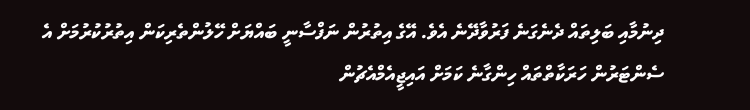ދިނުމާއި ބަލިތައް ދެނެގަނެ ފަރުވާދޭނެ އެވެ. އޭގެ އިތުރުން ނަފްސާނީ ބައްޔަށް ހޭލުންތެރިކަން އިތުރުކުރުމަށް އެ ސެންޓަރުން ހަރަކާތްތައް ހިންގާނެ ކަމަށް އައިޖީއެމްއެޗުން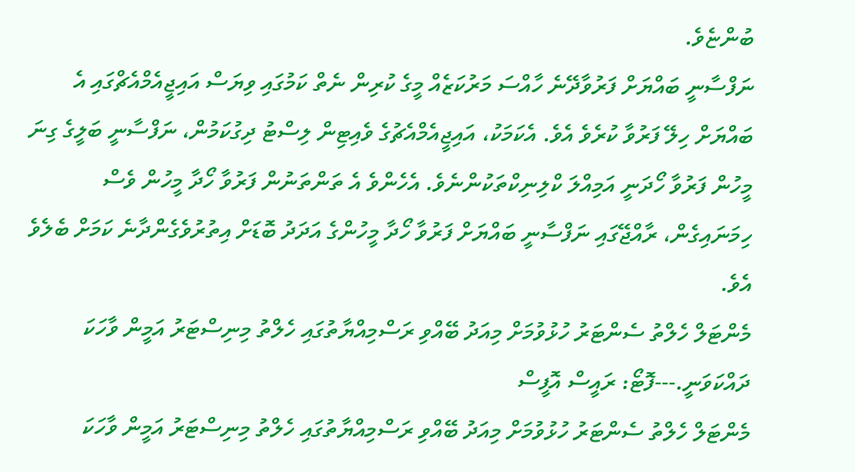ބުންޏެވެ.
ނަފްސާނީ ބައްޔަށް ފަރުވާދޭނެ ހާއްސަ މަރުކަޒެއް މީގެ ކުރިން ނެތް ކަމުގައި ވިޔަސް އައިޖީއެމްއެޗްގައި އެ ބައްޔަށް ހިލޭ ފަރުވާ ކުރެވެ އެވެ. އެކަމަކު، އައިޖީއެމްއެޗުގެ ވެއިޓިން ލިސްޓު ދިގުކަމުން، ނަފްސާނީ ބަލީގެ ގިނަ މީހުން ފަރުވާ ހޯދަނީ އަމިއްލަ ކްލިނިކްތަކުންނެވެ. އެހެންވެ އެ ތަންތަނުން ފަރުވާ ހޯދާ މީހުން ވެސް ހިމަނައިގެން، ރާއްޖޭގައި ނަފްސާނީ ބައްޔަށް ފަރުވާ ހޯދާ މީހުންގެ އަދަދު ބޮޑަށް އިތުރުވެގެންދާނެ ކަމަށް ބެލެވެ އެވެ.
މެންޓަލް ހެލްތު ސެންޓަރު ހުޅުވުމަށް މިއަދު ބޭއްވި ރަސްމިއްޔާތުގައި ހެލްތު މިނިސްޓަރު އަމީން ވާހަކަ ދައްކަވަނީ.---ފޮޓޯ: ރައީސް އޮފީސް
މެންޓަލް ހެލްތު ސެންޓަރު ހުޅުވުމަށް މިއަދު ބޭއްވި ރަސްމިއްޔާތުގައި ހެލްތު މިނިސްޓަރު އަމީން ވާހަކަ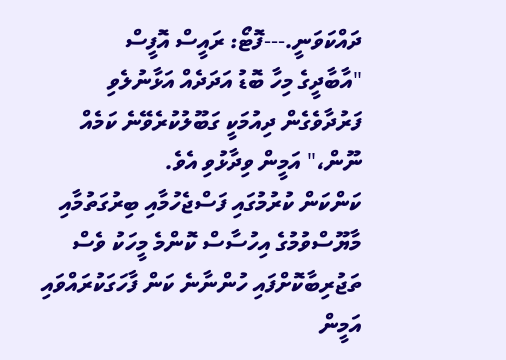ދައްކަވަނީ.---ފޮޓޯ: ރައީސް އޮފީސް
"އާބާދީގެ މިހާ ބޮޑު އަދަދެއް އަޅާނުލެވި ފަރުދާވެގެން ދިއުމަކީ ގަބޫލުކުރެވޭނެ ކަމެއް ނޫން،" އަމީން ވިދާޅުވި އެވެ.
ކަންކަން ކުރުމުގައި ފަސްޖެހުމާއި ބިރުގަތުމާއި މާޔޫސްވުމުގެ އިހުސާސް ކޮންމެ މީހަކު ވެސް ތަޖުރިބާކޮށްފައި ހުންނާނެ ކަން ފާހަގަކުރައްވައި އަމީން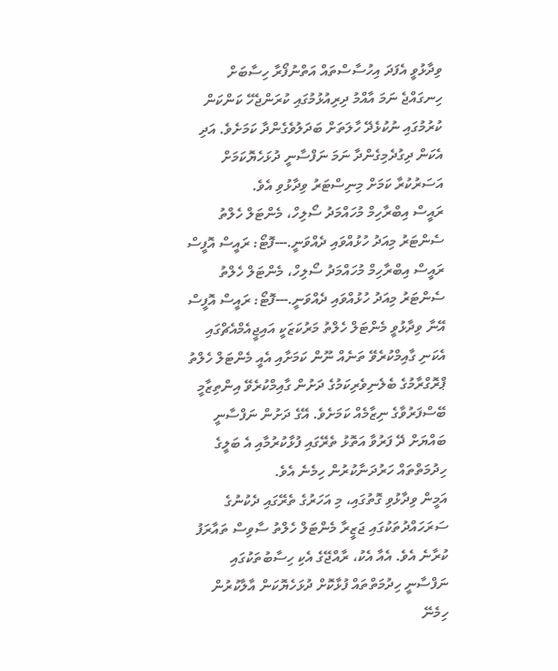ވިދާޅުވީ އެފަދަ އިހުސާސްތައް އަތްނުފޯރާ ހިސާބަށް ހިނގައްޖެ ނަމަ އާއްމު ދިރިއުޅުމުގައި ކުރަންޖެހޭ ކަންކަން ކުރުމުގައި ނުކުޅެދޭ ހާލަތަށް ބަދަލުވެގެންދާ ކަމަށެވެ. އަދި އެކަން ދިގުދެމިގެންދާ ނަމަ ނަފްސާނީ ދުޅަހެޔޮކަމަށް އަސަރުކުރާ ކަމަށް މިނިސްޓަރު ވިދާޅުވި އެވެ.
ރައީސް އިބްރާހިމް މުހައްމަދު ސޯލިހް، މެންޓަލް ހެލްތު ސެންޓަރު މިއަދު ހުޅުއްވައި ދެއްވަނީ.---ފޮޓޯ: ރައީސް އޮފީސް
ރައީސް އިބްރާހިމް މުހައްމަދު ސޯލިހް، މެންޓަލް ހެލްތު ސެންޓަރު މިއަދު ހުޅުއްވައި ދެއްވަނީ.---ފޮޓޯ: ރައީސް އޮފީސް
އޭނާ ވިދާޅުވީ މެންޓަލް ހެލްތު މަރުކަޒަކީ އައިޖީއެމްއެޗްގައި އެކަނި ގާއިމްކުރެވޭ ތަނެއް ނޫން ކަމަށާއި އެއީ މެންޓަލް ހެލްތު ޕްރޮގްރާމުގެ ބެލެނިވެރިކަމުގެ ދަށުން ގާއިމްކުރެވޭ އިންތިޒާމީ ބޭސްފަރުވާގެ ނިޒާމެއް ކަމަށެވެ. އޭގެ ދަށުން ނަފްސާނީ ބައްޔަށް ދޭ ފަރުވާ އަތޮޅު ތެރޭގައި ފުޅާކުރުމާއި އެ ބަލީގެ ހިދުމަތްތައް ހަރުދަނާކުރުން ހިމެނެ އެވެ.
އަމީން ވިދާޅުވި ގޮތުގައި، މި އަހަރުގެ ތެރޭގައި ދެކުނުގެ ސަރަހައްދުތަކުގައި ޖަޒީރާ މެންޓަލް ހެލްތު ސާވިސް ތައާރަފު ކުރާނެ އެވެ. އެއާ އެކު، ރާއްޖޭގެ އެކި ހިސާބުތަކުގައި ނަފްސާނީ ހިދުމަތްތައް ފުޅާކޮށް ދުޅަހެޔޮކަން އާލާކުރުން ހިމެނޭ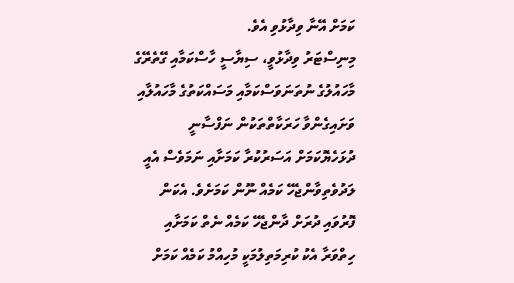ކަމަށް އޭނާ ވިދާޅުވި އެވެ.
މިނިސްޓަރު ވިދާޅުވީ، ސިޔާސީ ހާސްކަމާއި ގޭތެރޭގެ މާހައުލުގެ ނުތަނަވަސްކަމާއި މަސައްކަތުގެ މާހައުލާއި ވަށައިގެންވާ ހަރަކާތްތަކުން ނަފްސާނީ ދުޅަހެޔޮކަމަށް އަސަރުކުރާ ކަމަށާއި ނަމަވެސް އެއީ ލަދުވެތިވާންޖެހޭ ކަމެއް ނޫން ކަމަށެވެ. އެކަން ފޮރުވައި ދުރަށް ދާންޖެހޭ ކަމެއް ނެތް ކަމަށާއި ހިތްވަރާ އެކު ކުރިމަތިލުމަކީ މުހިއްމު ކަމެއް ކަމަށް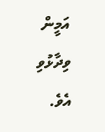އަމީން ވިދާޅުވި އެވެ.